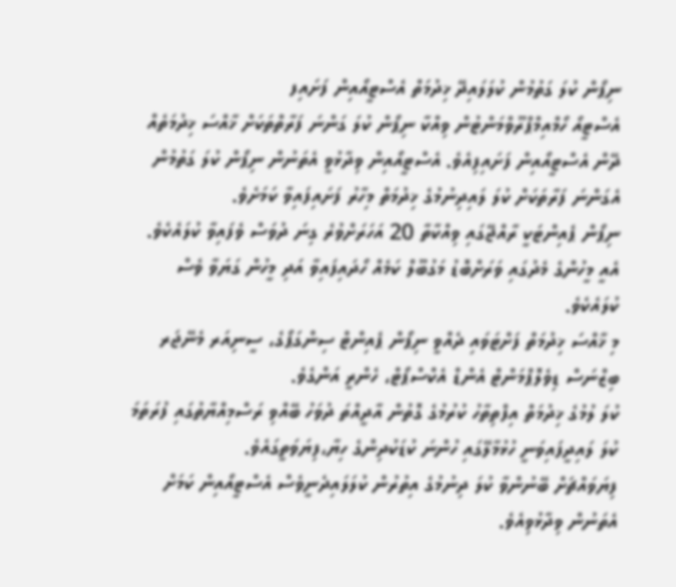ނިޕޯން ކުލަ ގަތުމުން ކުލަލައިދޭ ޚިދުމަތް އެސްޓީއޯއިން ފަށައިފ
އެސްޓީއޯ ހޯމްއިމްޕްރޫވްމަންޓުން ވިއްކާ ނިޕޯން ކުލަ ގަންނަ ފަރާތްތަކަށް ޚާއްސަ ޚިދުމަތެއް ދޭން އެސްޓީއޯއިން ފަށައިފިއެވެ. އެސްޓީއޯއިން ވިދާޅުވީ އެތަނުން ނިޕޯން ކުލަ ގަތުމުން އެގަންނަ ފަރާތަކަށް ކުލަ ލައިދިނުމުގެ ޚިދުމަތް މިހާރު ފަށައިފައިވާ ކަމަށެވެ.
ނިޕޯން ޕެއިންޓަކީ ރާއްޖޭގައި ވިއްކާތާ 20 އަހަރަށްވުރެ ގިނަ ދުވަސް ވެފައިވާ ކުލައެކެވެ. އެއީ މީހުންގެ މެދުގައި ވަރަށްބޮޑު މަގުބޫލް ކަމެއް ހޯދައިފައިވާ އަދި މީހުން ގަޔަވާ ވެސް ކުލައެކެވެ.
މި ޚާއްސަ ޚިދުމަތް ފަށްޓަވައި ދެއްވީ ނިޕޯން ޕެއިންޓް ސިންގަޕޯގެ، ސީނިއަރ މެނޭޖަރ ބިޒްނަސް ޑިވެލޮޕްމަންޓް އެންޑް އެކްސްޕޯޓް، ހެންރީ އަންގެވެ.
ކުލަ ލުމުގެ ޚިދުމަތް އިފްތިތާހު ކުރުމުގެ ގޮތުން އާދީއްތަ ދުވަހު ބޭއްވި ރަސްމިއްޔާތުގައި ފުރަތަމަ ކުލަ ލައިދީފައިވަނީ ހުޅުމާލޭގައި ހުންނަ ކުޑަކުދިންގެ ހިޔާ،ފިޔަވަތީގައެވެ.
ފިޔަވައްޗަށް ބޭނުންވާ ކުލަ ދިނުމުގެ އިތުރުން ކުލަލައިދެނީވެސް އެސްޓީއޯއިން ކަމަށް އެތަނުން ވިދާޅުވިއެވެ.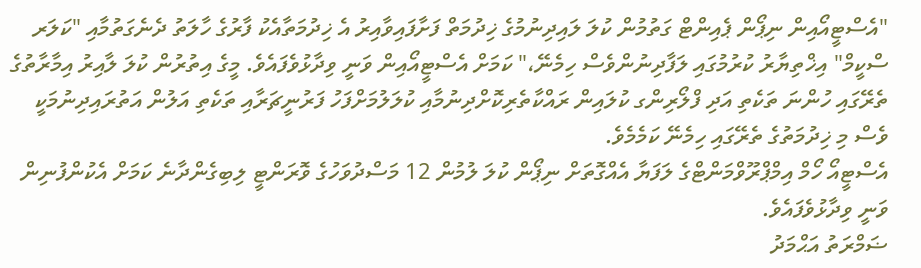"އެސްޓީއޯއިން ނިޕޯން ޕެއިންޓް ގަތުމުން ކުލަ ލައިދިނުމުގެ ޚިދުމަތް ފަށާފައިވާއިރު އެ ޚިދުމަތާއެކު ފާރުގެ ހާލަތު ދެނެގަތުމާއި "ކަލަރ ސްކީމް" އިޚްތިޔާރު ކުރުމުގައި ލަފާދިނުންވެސް ހިމެނޭ،" ކަމަށް އެސްޓީއޯއިން ވަނީ ވިދާޅުވެފައެވެ. މީގެ އިތުރުން ކުލަ ލާއިރު އިމާރާތުގެ ތެރޭގައި ހުންނަ ތަކެތި އަދި ފްލޯރިންގ ކުލައިން ރައްކާތެރިކޮށްދިނުމާއި ކުލަލުމަށްފަހު ފަރުނީޗަރާއި ތަކެތި އަލުން އަތުރައިދިނުމަކީ ވެސް މި ޚިދުމަތުގެ ތެރޭގައި ހިމެނޭ ކަމެމެވެ.
އެސްޓީއޯ ހޯމް އިމްޕްރޫވްމަންޓްގެ ލަފަޔާ އެއްގޮތަށް ނިޕޯން ކުލަ ލުމުން 12 މަސްދުވަހުގެ ވޮރަންޓީ ލިބިގެންދާނެ ކަމަށް އެކުންފުނިން ވަނީ ވިދާޅުވެފައެވެ.
ޟަމްރަތު އަޙްމަދު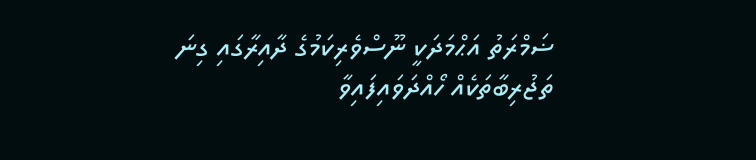ޟަމްރަތު އަޙްމަދަކީ ނޫސްވެރިކަމުގެ ދާއިރާގައި ގިނަ ތަޖުރިބާތަކެއް ހޯއްދަވައިފައިވާ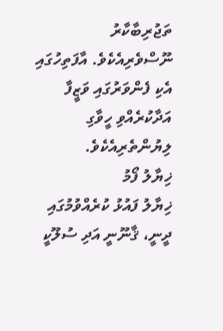ތަޖުރިބާކާރު ނޫސްވެރިއެކެވެ. އާފަތިހުގައި އެކި ފެންވަރުގައި ވަޒީފާ އަދާކުރެއްވި ހީވާގި ލިޔުންތެރިއެކެވެ.
ޚިޔާލު ފޯމު
ޚިޔާލު ފައުޅު ކުރެއްވުމުގައި ދީނީ، ޤާނޫނީ އަދި ސުލޫކީ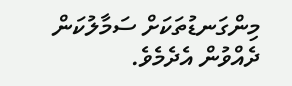މިންގަނޑުތަކަށް ސަމާލުކަން ދެއްވުން އެދެމެވެ.